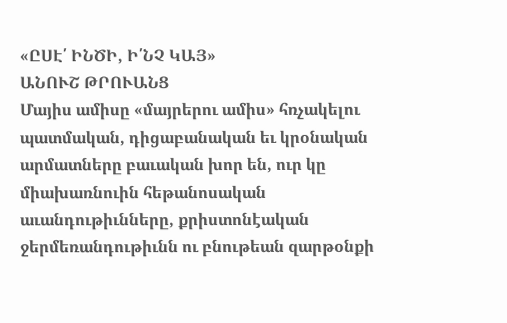«ԸՍԷ՛ ԻՆԾԻ, Ի՛ՆՉ ԿԱՅ»
ԱՆՈՒՇ ԹՐՈՒԱՆՑ
Մայիս ամիսը «մայրերու ամիս» հռչակելու պատմական, դիցաբանական եւ կրօնական արմատները բաւական խոր են, ուր կը միախառնուին հեթանոսական աւանդութիւնները, քրիստոնէական ջերմեռանդութիւնն ու բնութեան զարթօնքի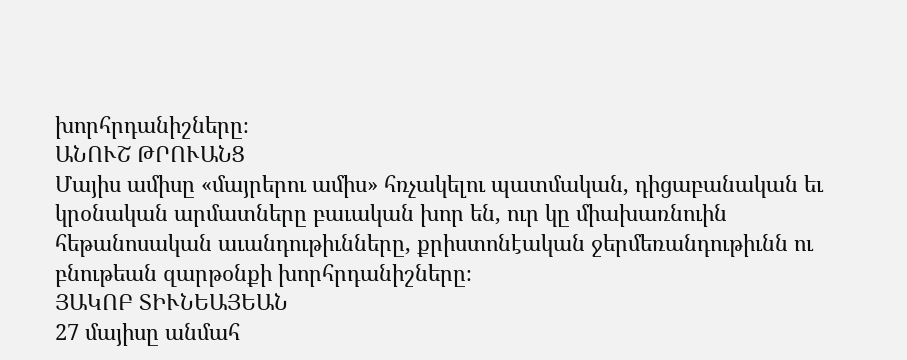խորհրդանիշները։
ԱՆՈՒՇ ԹՐՈՒԱՆՑ
Մայիս ամիսը «մայրերու ամիս» հռչակելու պատմական, դիցաբանական եւ կրօնական արմատները բաւական խոր են, ուր կը միախառնուին հեթանոսական աւանդութիւնները, քրիստոնէական ջերմեռանդութիւնն ու բնութեան զարթօնքի խորհրդանիշները։
ՅԱԿՈԲ ՏԻՒՆԵԱՅԵԱՆ
27 մայիսը անմահ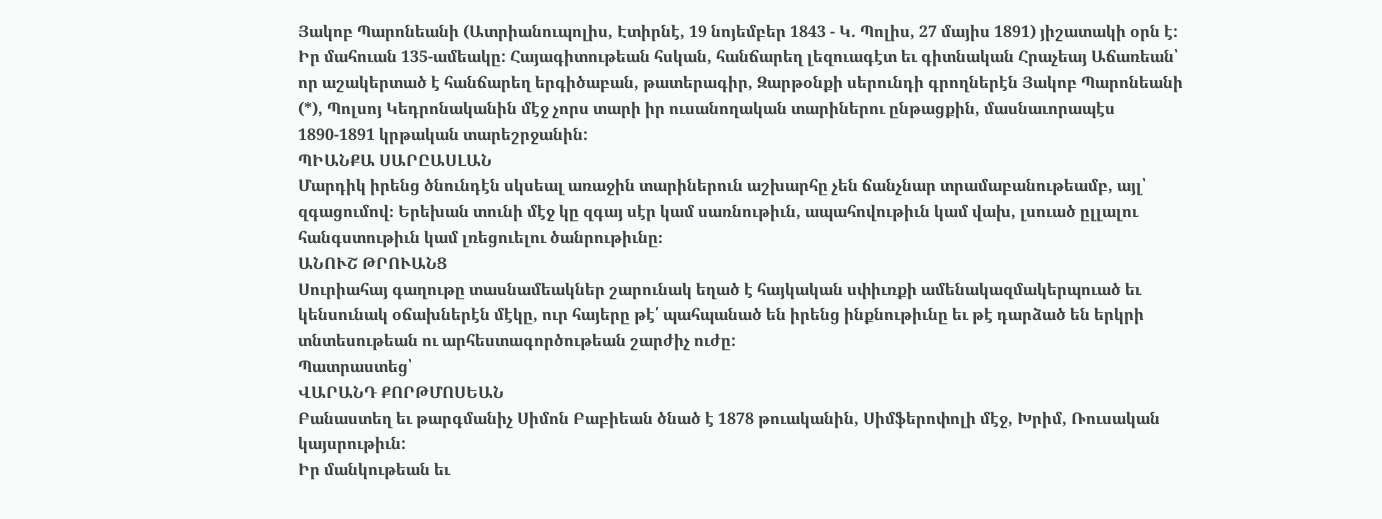Յակոբ Պարոնեանի (Ատրիանուպոլիս, Էտիրնէ, 19 նոյեմբեր 1843 - Կ. Պոլիս, 27 մայիս 1891) յիշատակի օրն է: Իր մահուան 135-ամեակը: Հայագիտութեան հսկան, հանճարեղ լեզուագէտ եւ գիտնական Հրաչեայ Աճառեան՝ որ աշակերտած է հանճարեղ երգիծաբան, թատերագիր, Զարթօնքի սերունդի գրողներէն Յակոբ Պարոնեանի (*), Պոլսոյ Կեդրոնականին մէջ չորս տարի իր ուսանողական տարիներու ընթացքին, մասնաւորապէս 1890-1891 կրթական տարեշրջանին:
ՊԻԱՆՔԱ ՍԱՐԸԱՍԼԱՆ
Մարդիկ իրենց ծնունդէն սկսեալ առաջին տարիներուն աշխարհը չեն ճանչնար տրամաբանութեամբ, այլ՝ զգացումով։ Երեխան տունի մէջ կը զգայ սէր կամ սառնութիւն, ապահովութիւն կամ վախ, լսուած ըլլալու հանգստութիւն կամ լռեցուելու ծանրութիւնը։
ԱՆՈՒՇ ԹՐՈՒԱՆՑ
Սուրիահայ գաղութը տասնամեակներ շարունակ եղած է հայկական սփիւռքի ամենակազմակերպուած եւ կենսունակ օճախներէն մէկը, ուր հայերը թէ՛ պահպանած են իրենց ինքնութիւնը եւ թէ դարձած են երկրի տնտեսութեան ու արհեստագործութեան շարժիչ ուժը:
Պատրաստեց՝
ՎԱՐԱՆԴ ՔՈՐԹՄՈՍԵԱՆ
Բանաստեղ եւ թարգմանիչ Սիմոն Բաբիեան ծնած է 1878 թուականին, Սիմֆերոփոլի մէջ, Խրիմ, Ռուսական կայսրութիւն:
Իր մանկութեան եւ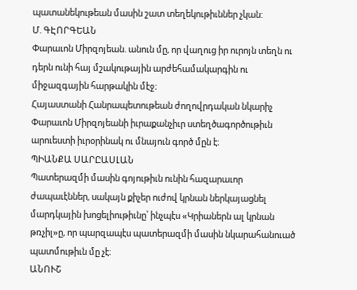պատանեկութեան մասին շատ տեղեկութիւններ չկան:
Մ. ԳԷՈՐԳԵԱՆ
Փարաւոն Միրզոյեան. անուն մը, որ վաղուց իր ուրոյն տեղն ու դերն ունի հայ մշակութային արժեհամակարգին ու միջազգային հարթակին մէջ։
Հայաստանի Հանրապետութեան ժողովրդական նկարիչ Փարաւոն Միրզոյեանի իւրաքանչիւր ստեղծագործութիւն արուեստի իւրօրինակ ու մնայուն գործ մըն է։
ՊԻԱՆՔԱ ՍԱՐԸԱՍԼԱՆ
Պատերազմի մասին գոյութիւն ունին հազարաւոր ժապաւէններ, սակայն քիչեր ուժով կրնան ներկայացնել մարդկային խոցելիութիւնը՝ ինչպէս «Կրիաներն ալ կրնան թռչիլ»ը, որ պարզապէս պատերազմի մասին նկարահանուած պատմութիւն մը չէ։
ԱՆՈՒՇ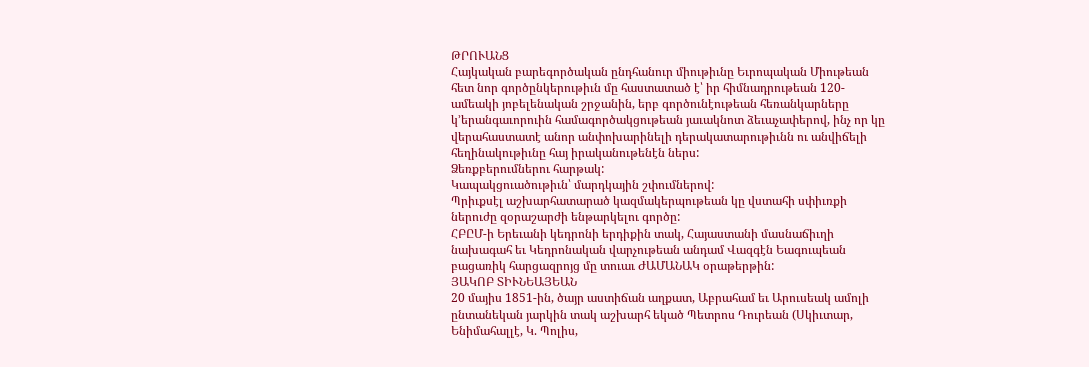ԹՐՈՒԱՆՑ
Հայկական բարեգործական ընդհանուր միութիւնը Եւրոպական Միութեան հետ նոր գործընկերութիւն մը հաստատած է՝ իր հիմնադրութեան 120-ամեակի յոբելենական շրջանին, երբ գործունէութեան հեռանկարները կ՚երանգաւորուին համագործակցութեան յաւակնոտ ձեւաչափերով, ինչ որ կը վերահաստատէ անոր անփոխարինելի դերակատարութիւնն ու անվիճելի հեղինակութիւնը հայ իրականութենէն ներս:
Ձեռքբերումներու հարթակ:
Կապակցուածութիւն՝ մարդկային շփումներով:
Պրիւքսէլ աշխարհատարած կազմակերպութեան կը վստահի սփիւռքի ներուժը զօրաշարժի ենթարկելու գործը:
ՀԲԸՄ-ի Երեւանի կեդրոնի երդիքին տակ, Հայաստանի մասնաճիւղի նախագահ եւ Կեդրոնական վարչութեան անդամ Վազգէն Եագուպեան բացառիկ հարցազրոյց մը տուաւ ԺԱՄԱՆԱԿ օրաթերթին:
ՅԱԿՈԲ ՏԻՒՆԵԱՅԵԱՆ
20 մայիս 1851-ին, ծայր աստիճան աղքատ, Աբրահամ եւ Արուսեակ ամոլի ընտանեկան յարկին տակ աշխարհ եկած Պետրոս Դուրեան (Սկիւտար, Ենիմահալլէ, Կ. Պոլիս,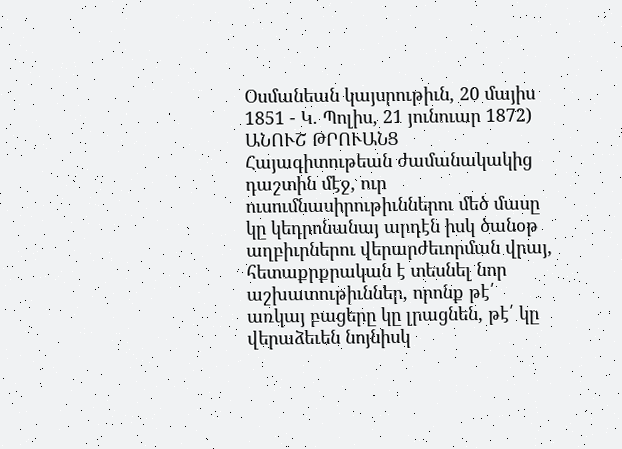Օսմանեան կայսրութիւն, 20 մայիս 1851 - Կ. Պոլիս, 21 յունուար 1872)
ԱՆՈՒՇ ԹՐՈՒԱՆՑ
Հայագիտութեան ժամանակակից դաշտին մէջ, ուր ուսումնասիրութիւններու մեծ մասը կը կեդրոնանայ արդէն իսկ ծանօթ աղբիւրներու վերարժեւորման վրայ, հետաքրքրական է տեսնել նոր աշխատութիւններ, որոնք թէ՛ առկայ բացերը կը լրացնեն, թէ՛ կը վերաձեւեն նոյնիսկ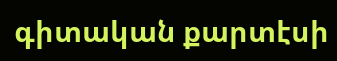գիտական քարտէսի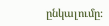ընկալումը։